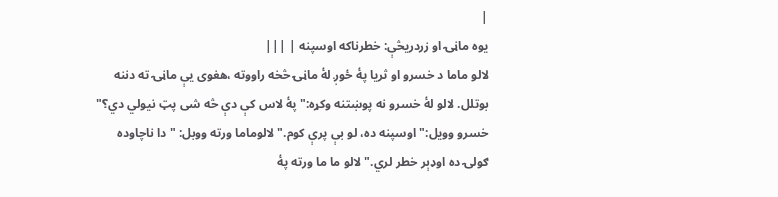|
يوه ماڼۍ او زردريڅې: خطرناکه اوسپنه | |||
لالو ماما د خسرو او ثريا پۀ ځوږ لۀ ماڼۍ څخه راووته ،هغوی يې ماڼۍ ته دننه بوتلل. لالو لۀ خسرو نه پوښتنه وکړه:" پۀ لاس کې دې څه شی پټ نيولي دي؟" خسرو وويل:" اوسپنه ده، لو بې پرې کوم." لالوماما ورته ووبل: " دا ناچاوده ګولۍ ده اوډېر خطر لري." لالو ما ما ورته پۀ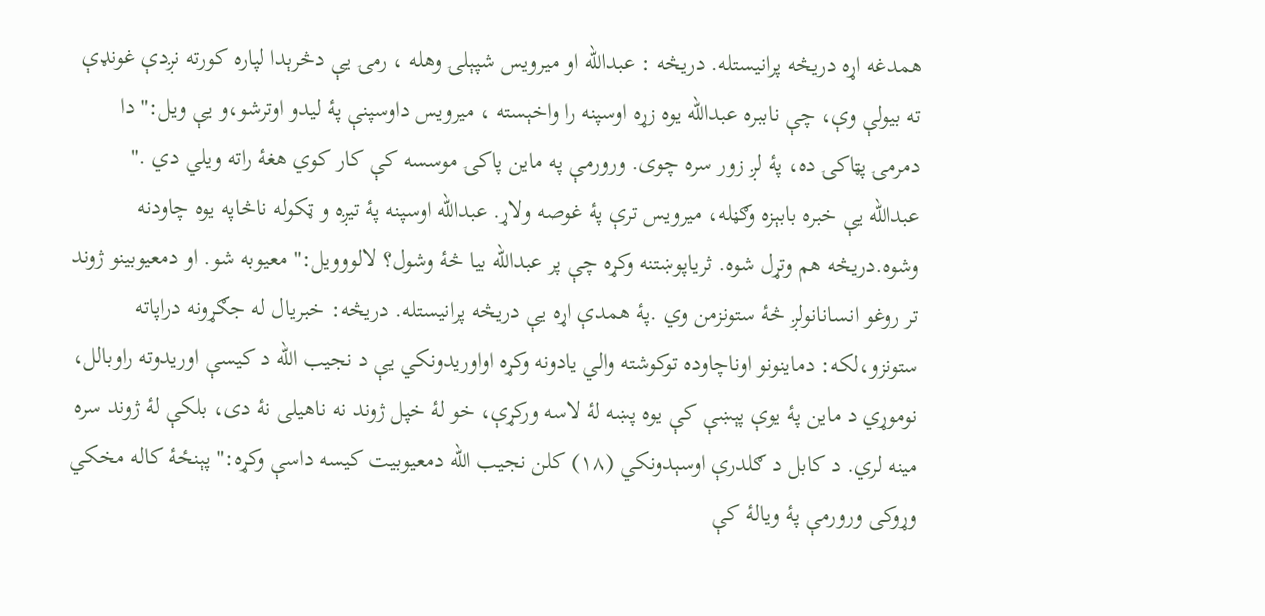همدغه اړه دريڅه پرانيستله. دريڅه : عبدالله او ميرويس شپېلۍ وهله ، رمۍ يې دڅرېدا لپاره کورته نږدې غونډې ته بيولې وې، چې ناببره عبدالله يوه زړه اوسپنه را واخېسته ، ميرويس داوسپنې پۀ ليدو اوترشو،و يې ويل:" دا دمرمۍ پټاکۍ ده، پۀ لږ زور سره چوی. ورورمې په ماين پاکۍ موسسه کې کار کوي هغۀ راته ويلي دي ."
عبدالله يې خبره بابېزه وګڼله، ميرويس ترې پۀ غوصه ولاړ. عبدالله اوسپنه پۀ تيږه و ټکوله ناڅاپه يوه چاودنه وشوه.دريڅه هم وتړل شوه. ثرياپوښتنه وکړه چې پر عبدالله بيا څۀ وشول؟ لالووويل:" معيوبه شو. او دمعيوبينو ژوند تر روغو انسانانولږ څۀ ستونزمن وي .پۀ همدې اړه يې دريڅه پرانيستله. دريڅه: خبريال له جګړونه دراپاته ستونزو،لکه: دماينونو اوناچاوده توکوشته والي يادونه وکړه اواوريدونکي يې د نجيب الله د کيسې اوريدوته راوبالل، نوموړي د ماين پۀ يوې پېښې کې يوه پښه لۀ لاسه ورکړې، خو لۀ خپل ژوند نه ناهيلی نۀ دی، بلکې لۀ ژوند سره مينه لري. د کابل د ګلدرې اوسېدونکي (١٨) کلن نجيب الله دمعيوبيت کيسه داسې وکړه:" پېنځۀ کاله مخکي وړوکی ورورمې پۀ ويالۀ کې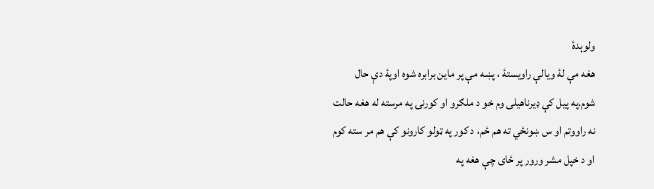ولوېدۀ
هغه مې لۀ ويالې راويستۀ ، پښه مې پر ماين برابره شوه اوپۀ دې حال شوم.په پيل کې ډيرناهيلی وم خو د ملګرو او کورنۍ په مرسته له هغه حالت نه راووتم او س ښونځي ته هم ځم، د کور په ټولو کارونو کې هم مر سته کوم او د خپل مشر ورور پر ځای چې هغه په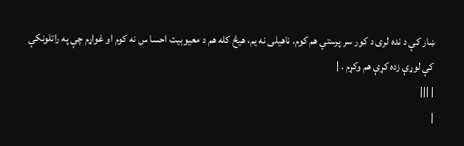ښار کې د نده لری د کور سر پرستي هم کوم. ناهيلی نه يم، هيڅ کله هم د معيوبيت احسا س نه کوم او غواړم چې په راتلونکې کې لوړې زده کړې هم وکړم . |
| |||
|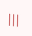|||